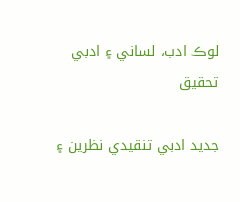لوڪ ادب، لساني ۽ ادبي تحقيق

جديد ادبي تنقيدي نظرين ۽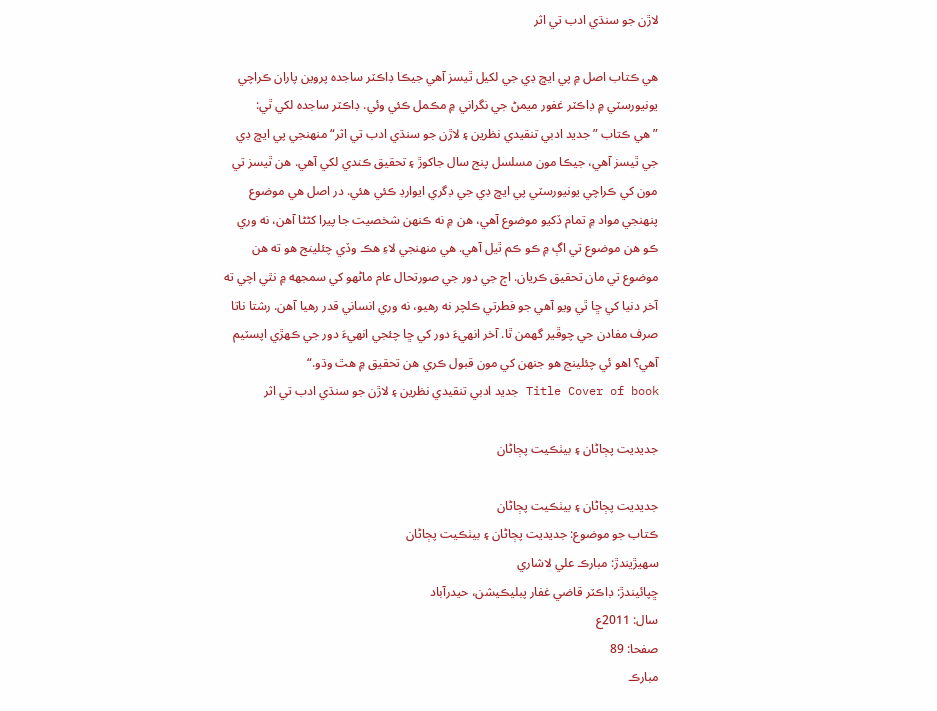لاڙن جو سنڌي ادب تي اثر

ھي ڪتاب اصل ۾ پي ايڇ ڊي جي لکيل ٿيسز آھي جيڪا ڊاڪٽر ساجدہ پروين پاران ڪراچي يونيورسٽي ۾ ڊاڪٽر غفور ميمڻ جي نگراني ۾ مڪمل ڪئي وئي. ڊاڪٽر ساجدہ لکي ٿي:
”هي ڪتاب ”جديد ادبي تنقيدي نظرين ۽ لاڙن جو سنڌي ادب تي اثر“ منهنجي پي ايڇ ڊي جي ٿيسز آهي، جيڪا مون مسلسل پنج سال جاکوڙ ۽ تحقيق ڪندي لکي آهي. هن ٿيسز تي مون کي ڪراچي يونيورسٽي پي ايڇ ڊي جي ڊگري ايوارڊ ڪئي هئي. در اصل هي موضوع پنهنجي مواد ۾ تمام ڏکيو موضوع آهي، هن ۾ نه ڪنهن شخصيت جا پيرا کڻڻا آهن، نه وري ڪو هن موضوع تي اڳ ۾ ڪو ڪم ٿيل آهي. هي منهنجي لاءِ هڪ وڏي چئلينج هو ته هن موضوع تي مان تحقيق ڪريان. اڄ جي دور جي صورتحال عام ماڻهو کي سمجهه ۾ نٿي اچي ته آخر دنيا کي ڇا ٿي ويو آهي جو فطرتي ڪلچر نه رهيو، نه وري انساني قدر رهيا آهن. رشتا ناتا صرف مفادن جي چوڦير گهمن ٿا. آخر انهيءَ دور کي ڇا چئجي انهيءَ دور جي ڪهڙي اپسٽيم آهي؟ اهو ئي چئلينج هو جنهن کي مون قبول ڪري هن تحقيق ۾ هٿ وڌو.“
Title Cover of book جديد ادبي تنقيدي نظرين ۽ لاڙن جو سنڌي ادب تي اثر

جديديت پڄاڻان ۽ بيٺڪيت پڄاڻان

جديديت پڄاڻان ۽ بيٺڪيت پڄاڻان
ڪتاب جو موضوع: جديديت پڄاڻان ۽ بيٺڪيت پڄاڻان
سهيڙيندڙ: مبارڪ علي لاشاري
ڇپائيندڙ: ڊاڪٽر قاضي غفار پبليڪيشن، حيدرآباد
سال: 2011ع
صفحا: 89
مبارڪ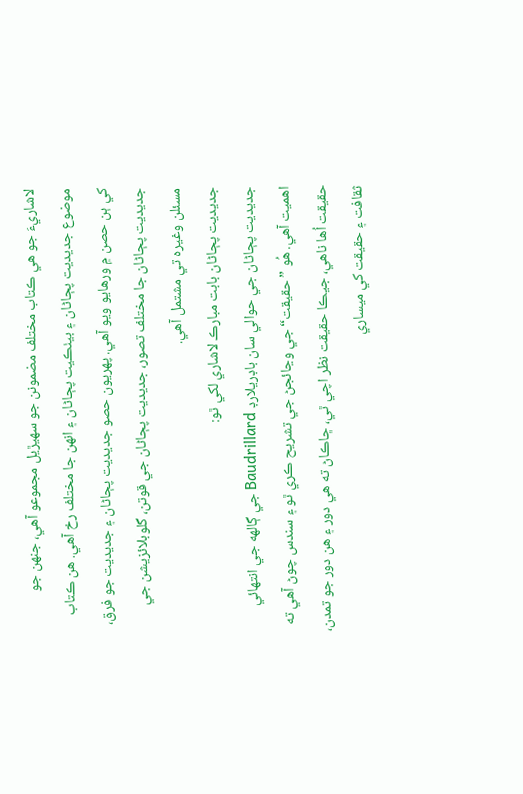لاشاريءَ جو هي ڪتاب مختلف مضمونن جو سهيڙيل مجموعو آهي، جنهن جو موضوع جديديت پڄاڻان ۽ بيٺڪيت پڄاڻان ۽ انهن جا مختلف رخ آهي. هن ڪتاب کي ٻن حصن ۾ ورهايو ويو آهي. پهريون حصو جديديت پڄاڻان ۽ جديديت جو فرق، جديديت پڄاڻان جا مختلف تصور، جديديت پڄاڻان جي قوتن، گلوبلائزيشن جي مسئلن وغيره تي مشتمل آهي.
جديديت پڄاڻان بابت مبارڪ لاشاري لکي ٿو:
جديديت پڄاڻان جي حوالي سان باڊريلارڊ Baudrillard جي ڳالهه جي انتهائي اهميت آهي. هُو ”حقيقت“ جي وڃائجڻ جي تشريح ڪري ٿو ۽ سندس چوڻ آهي ته حقيقت اُها ناهي، جيڪا حقيقت نظر اچي ٿي، ڇاڪاڻ ته هي دور ۽ هن دور جو تمدن، ثقافت ۽ حقيقت کي ميساري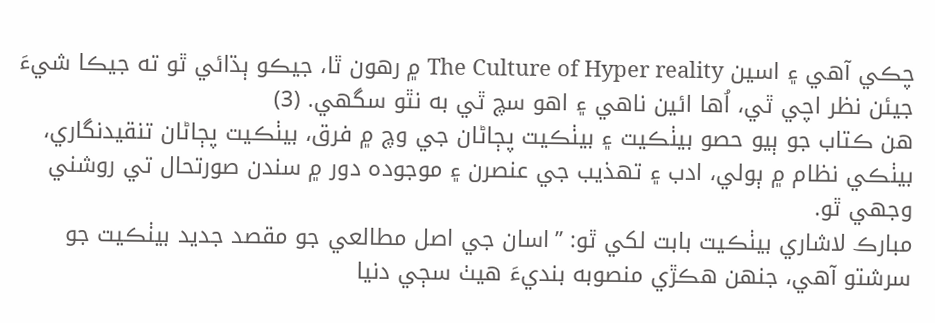چڪي آهي ۽ اسين The Culture of Hyper reality ۾ رهون ٿا، جيڪو ٻڌائي ٿو ته جيڪا شيءَ جيئن نظر اچي ٿي، اُها ائين ناهي ۽ اهو سچ ٿي به نٿو سگهي. (3)
هن ڪتاب جو ٻيو حصو بيٺڪيت ۽ بيٺڪيت پڄاڻان جي وچ ۾ فرق، بيٺڪيت پڄاڻان تنقيدنگاري، بيٺڪي نظام ۾ ٻولي، ادب ۽ تهذيب جي عنصرن ۽ موجوده دور ۾ سندن صورتحال تي روشني وجهي ٿو.
مبارڪ لاشاري بيٺڪيت بابت لکي ٿو: ”اسان جي اصل مطالعي جو مقصد جديد بيٺڪيت جو سرشتو آهي، جنهن هڪڙي منصوبه بنديءَ هيٺ سڄي دنيا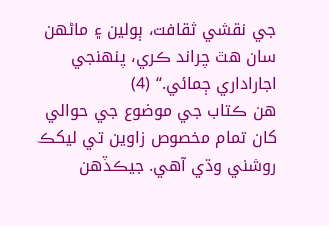جي نقشي ثقافت، ٻولين ۽ ماڻهن سان هٿ چراند ڪري، پنهنجي اجاراداري ڄمائي.“ (4)
هن ڪتاب جي موضوع جي حوالي کان تمام مخصوص زاوين تي ليکڪ روشني وڌي آهي. جيڪڏهن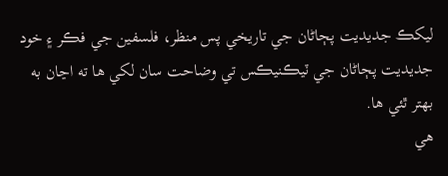ليکڪ جديديت پڄاڻان جي تاريخي پس منظر، فلسفين جي فڪر ۽ خود جديديت پڄاڻان جي ٽيڪنيڪس تي وضاحت سان لکي ها ته اڃان به بهتر ٿئي ها.
هي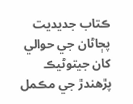ڪتاب جديديت پڄاڻان جي حوالي کان جيتوڻيڪ پڙهندڙ جي مڪمل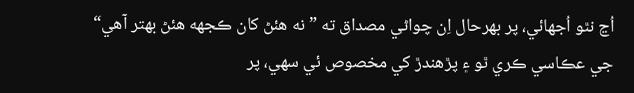اُڃ نٿو اُجهائي، پر بهرحال اِن چواڻي مصداق ته ” نه هئڻ کان ڪجهه هئڻ بهتر آهي“ جي عڪاسي ڪري ٿو ۽ پڙهندڙ کي مخصوص ئي سهي، پر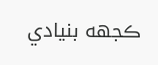ڪجهه بنيادي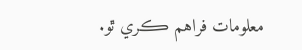معلومات فراهم ڪري ٿو.